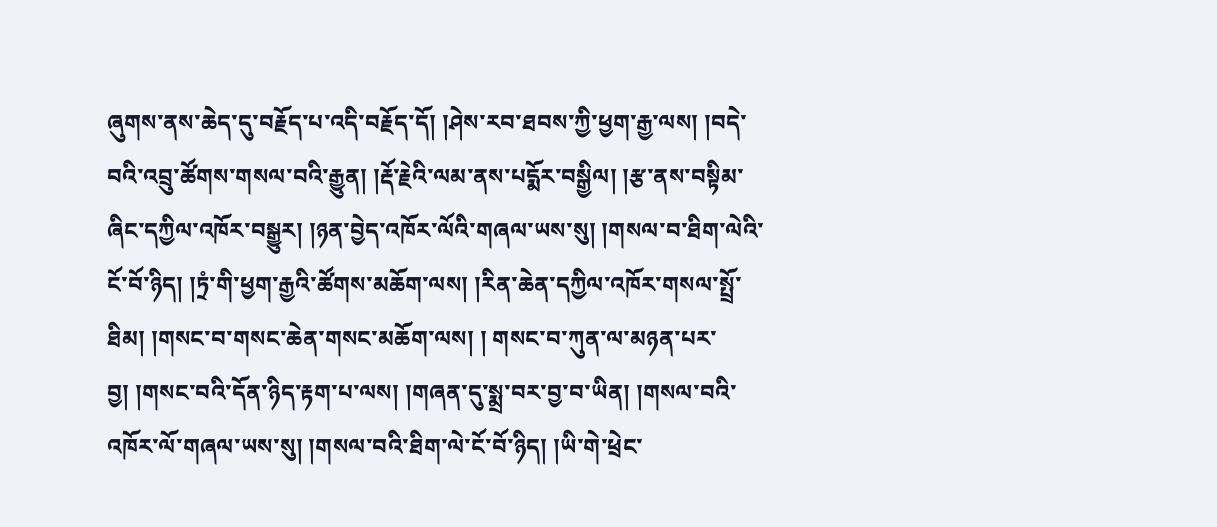ཞུགས་ནས་ཆེད་དུ་བརྗོད་པ་འདི་བརྗོད་དོ། །ཤེས་རབ་ཐབས་ཀྱི་ཕྱག་རྒྱ་ལས། །བདེ་བའི་འབྲུ་ཚོགས་གསལ་བའི་རྒྱུན། །རྡོ་རྗེའི་ལམ་ནས་པདྨོར་བསྒྱིལ། །རྩ་ནས་བསྟིམ་ཞིང་དཀྱིལ་འཁོར་བསྒྱུར། །ཉན་བྱེད་འཁོར་ལོའི་གཞལ་ཡས་སུ། །གསལ་བ་ཐིག་ལེའི་ངོ་བོ་ཉིད། །ཏྲཾ་གི་ཕྱག་རྒྱའི་ཚོགས་མཆོག་ལས། །རིན་ཆེན་དཀྱིལ་འཁོར་གསལ་སྤྲོ་ཐིམ། །གསང་བ་གསང་ཆེན་གསང་མཆོག་ལས། ། གསང་བ་ཀུན་ལ་མཉན་པར་བྱ། །གསང་བའི་དོན་ཉིད་རྟག་པ་ལས། །གཞན་དུ་སྨྲ་བར་བྱ་བ་ཡིན། །གསལ་བའི་འཁོར་ལོ་གཞལ་ཡས་སུ། །གསལ་བའི་ཐིག་ལེ་ངོ་བོ་ཉིད། །ཡི་གེ་ཕྲེང་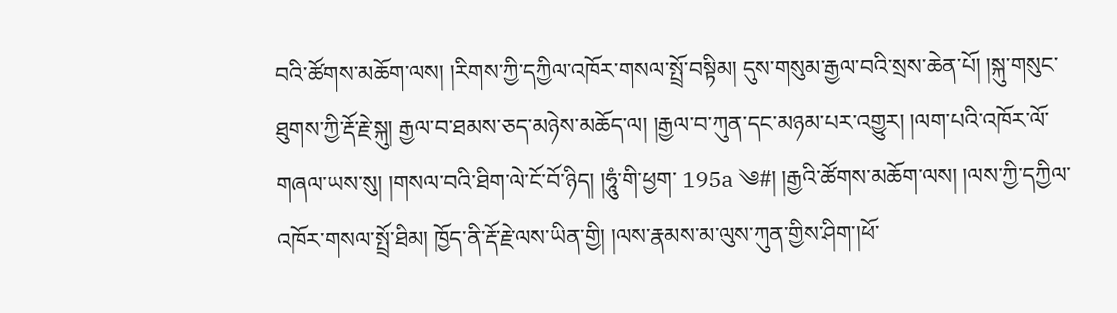བའི་ཚོགས་མཆོག་ལས། །རིགས་ཀྱི་དཀྱིལ་འཁོར་གསལ་སྤྲོ་བསྟིམ། དུས་གསུམ་རྒྱལ་བའི་སྲས་ཆེན་པོ། །སྐུ་གསུང་ཐུགས་ཀྱི་རྡོ་རྗེ་སྐུ། རྒྱལ་བ་ཐམས་ཅད་མཉེས་མཆོད་ལ། །རྒྱལ་བ་ཀུན་དང་མཉམ་པར་འགྱུར། །ལག་པའི་འཁོར་ལོ་གཞལ་ཡས་སུ། །གསལ་བའི་ཐིག་ལེ་ངོ་བོ་ཉིད། །ཧཱུཾ་གི་ཕྱག་ 195a ༄#། །རྒྱའི་ཚོགས་མཆོག་ལས། །ལས་ཀྱི་དཀྱིལ་འཁོར་གསལ་སྤྲོ་ཐིམ། ཁྱོད་ནི་རྡོ་རྗེ་ལས་ཡིན་གྱི། །ལས་རྣམས་མ་ལུས་ཀུན་གྱིས་ཤིག་།ཕོ་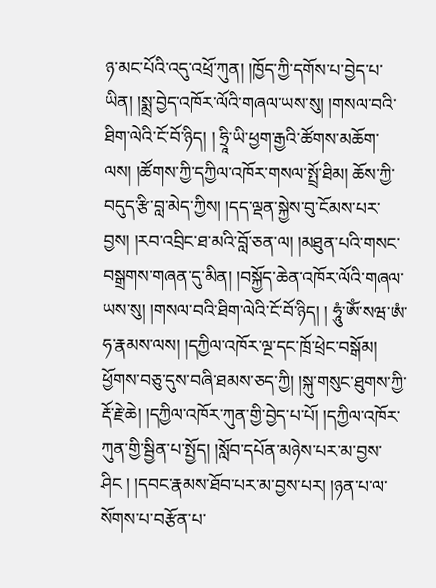ཉ་མང་པོའི་འདུ་འཕྲོ་ཀུན། །ཁྱོད་ཀྱི་དགོས་པ་བྱེད་པ་ཡིན། །སྨྲ་བྱེད་འཁོར་ལོའི་གཞལ་ཡས་སུ། །གསལ་བའི་ཐིག་ལེའི་ངོ་བོ་ཉིད། ། ཧྲཱི་ཡི་ཕྱག་རྒྱའི་ཚོགས་མཆོག་ལས། །ཚོགས་ཀྱི་དཀྱིལ་འཁོར་གསལ་སྤྲོ་ཐིམ། ཆོས་ཀྱི་བདུད་རྩི་བླ་མེད་ཀྱིས། །དད་ལྡན་སྐྱེས་བུ་ངོམས་པར་བྱས། །རབ་འབྲིང་ཐ་མའི་བློ་ཅན་ལ། །མཐུན་པའི་གསང་བསྒྲགས་གཞན་དུ་མིན། །བསྐྱོད་ཆེན་འཁོར་ལོའི་གཞལ་ཡས་སུ། །གསལ་བའི་ཐིག་ལེའི་ངོ་བོ་ཉིད། ། ཧཱུཾ་ཨོཾ་སཝ་ཨཾ་ཧ་རྣམས་ལས། །དཀྱིལ་འཁོར་ལྔ་དང་ཁྲོ་ཕྲེང་བསྒོམ། ཕྱོགས་བཅུ་དུས་བཞི་ཐམས་ཅད་ཀྱི། །སྐུ་གསུང་ཐུགས་ཀྱི་རྡོ་རྗེ་ཆེ། །དཀྱིལ་འཁོར་ཀུན་གྱི་བྱེད་པ་པོ། །དཀྱིལ་འཁོར་ཀུན་གྱི་སྦྱིན་པ་སྤྱོད། །སློབ་དཔོན་མཉེས་པར་མ་བྱས་ཤིང ། །དབང་རྣམས་ཐོབ་པར་མ་བྱས་པར། །ཉན་པ་ལ་སོགས་པ་བརྩོན་པ་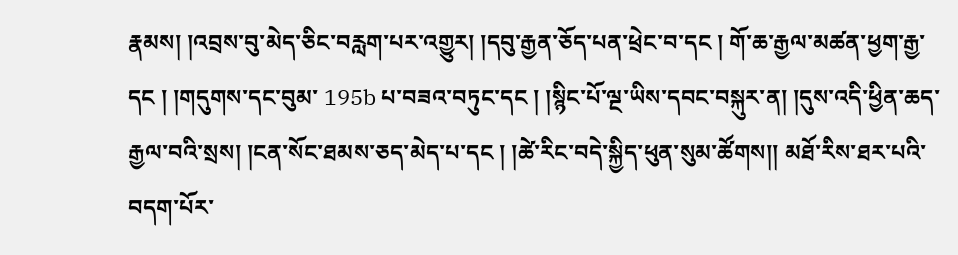རྣམས། །འབྲས་བུ་མེད་ཅིང་བརླག་པར་འགྱུར། །དབུ་རྒྱན་ཅོད་པན་ཕྲེང་བ་དང ། གོ་ཆ་རྒྱལ་མཚན་ཕྱག་རྒྱ་དང ། །གདུགས་དང་བུམ་ 195b པ་བཟའ་བཏུང་དང ། །སྙིང་པོ་ལྔ་ཡིས་དབང་བསྐུར་ན། །དུས་འདི་ཕྱིན་ཆད་རྒྱལ་བའི་སྲས། །ངན་སོང་ཐམས་ཅད་མེད་པ་དང ། །ཚེ་རིང་བདེ་སྐྱིད་ཕུན་སུམ་ཚོགས།། མཐོ་རིས་ཐར་པའི་བདག་པོར་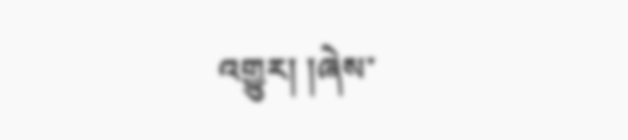འགྱུར། །ཞེས་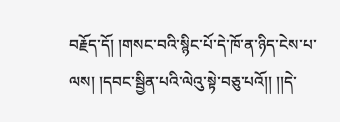བརྗོད་དོ། །གསང་བའི་སྙིང་པོ་དེ་ཁོ་ན་ཉིད་ངེས་པ་ལས། །དབང་སྦྱིན་པའི་ལེའུ་སྟེ་བཅུ་པའོ།། །།དེ་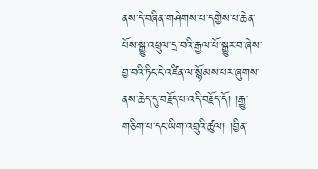ནས་དེ་བཞིན་གཤེགས་པ་དགྱེས་པ་ཆེན་པོས་སྒྱུ་འཕྲུལ་དྲ་བའི་རྒྱལ་པོ་སྒྱུར་བ་ཞེས་བྱ་བའི་ཏིང་ངེ་འཛིན་ལ་སྙོམས་པར་ཞུགས་ནས་ཆེད་དུ་བརྗོད་པ་འདི་བརྗོད་དོ། །རྒྱུ་གཅིག་པ་དང་ཡིག་འབྲུའི་ཚུལ། །བྱིན་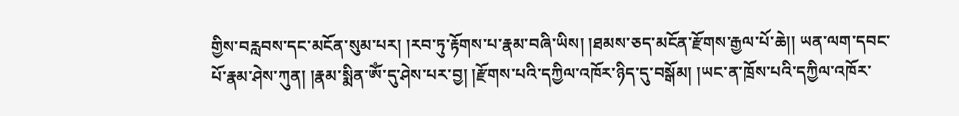གྱིས་བརླབས་དང་མངོན་སུམ་པར། །རབ་ཏུ་རྟོགས་པ་རྣམ་བཞི་ཡིས། །ཐམས་ཅད་མངོན་རྫོགས་རྒྱལ་པོ་ཆེ།། ཡན་ལག་དབང་པོ་རྣམ་ཤེས་ཀུན། །རྣམ་སྨིན་ཨོཾ་དུ་ཤེས་པར་བྱ། །རྫོགས་པའི་དཀྱིལ་འཁོར་ཉིད་དུ་བསྒོམ། །ཡང་ན་ཁྲོས་པའི་དཀྱིལ་འཁོར་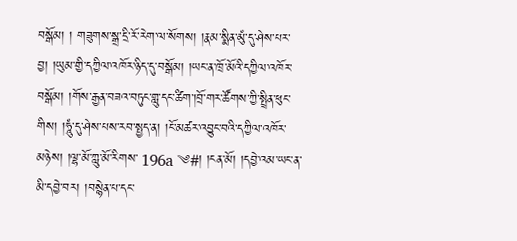བསྒོམ། ། གཟུགས་སྒྲ་དྲི་རོ་རེག་ལ་སོགས། །རྣམ་སྨིན་མུཾ་དུ་ཤེས་པར་བྱ། །ཡུམ་གྱི་དཀྱིལ་འཁོར་ཉིད་དུ་བསྒོམ། །ཡང་ན་ཁྲོ་མོའི་དཀྱིལ་འཁོར་བསྒོམ། །གོས་རྒྱན་བཟའ་བཏུང་གླུ་དང་ཚིག་།བྲོ་གར་ཚོགས་ཀྱི་སྤྲིན་ཕུང་གིས། །ཧཱུཾ་དུ་ཤེས་པས་རབ་སྤྱད་ན། །ངོ་མཚར་འབྱུང་བའི་དཀྱིལ་འཁོར་མཉེས། །ལྷ་མོ་ཀླུ་མོ་རིགས་ 196a ༄#། །ངན་མོ། །དབྱེ་འམ་ཡང་ན་མི་དབྱེ་བར། །བསྙེན་པ་དང་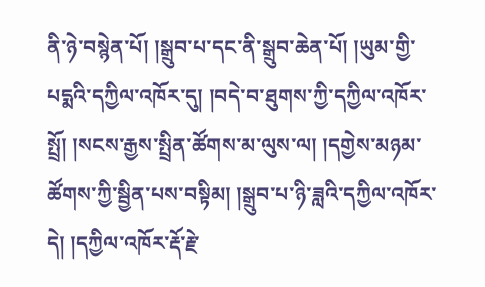ནི་ཉེ་བསྙེན་པོ། །སྒྲུབ་པ་དང་ནི་སྒྲུབ་ཆེན་པོ། །ཡུམ་གྱི་པདྨའི་དཀྱིལ་འཁོར་དུ། །བདེ་བ་ཐུགས་ཀྱི་དཀྱིལ་འཁོར་སྤྲོ། །སངས་རྒྱས་སྤྲིན་ཚོགས་མ་ལུས་ལ། །དགྱེས་མཉམ་ཚོགས་ཀྱི་སྦྱིན་པས་བསྟིམ། །སྒྲུབ་པ་ཉི་ཟླའི་དཀྱིལ་འཁོར་དེ། །དཀྱིལ་འཁོར་རྡོ་རྗེ་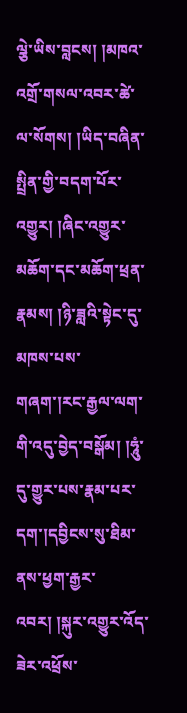ལྕེ་ཡིས་བླངས། །མཁའ་འགྲོ་གསལ་འབར་ཚེ་ལ་སོགས། །ཡིད་བཞིན་སྤྲིན་གྱི་བདག་པོར་འགྱུར། །ཞིང་འགྱུར་མཆོག་དང་མཆོག་ཕྲན་རྣམས། །ཉི་ཟླའི་སྟེང་དུ་མཁས་པས་གཞག་།རང་རྒྱལ་ལག་གི་འདུ་བྱེད་བསྒོམ། །ཧཱུཾ་དུ་གྱུར་པས་རྣམ་པར་དག་།དབྱིངས་སུ་ཐིམ་ནས་ཕྱག་རྒྱར་འབར། །སྐུར་འགྱུར་འོད་ཟེར་འཕྲོས་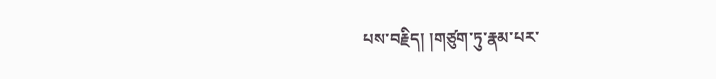པས་བརྗིད། །གཙུག་ཏུ་རྣམ་པར་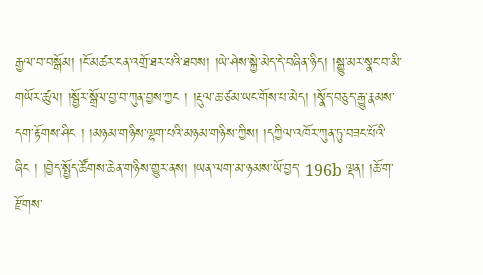རྒྱལ་བ་བསྒོམ། །ངོ་མཚར་ངན་འགྲོ་ཐར་པའི་ཐབས། །ཡེ་ཤེས་སྐྱེ་མེད་དེ་བཞིན་ཉིད། །སྒྱུ་མར་སྣང་བ་མི་གཡོར་ཚུལ། །སྦྱོར་སྒྲོལ་བྱ་བ་ཀུན་བྱས་ཀྱང ། །རྡུལ་ཆ་ཙམ་ཡང་གོས་པ་མེད། །སྣོད་བཅུད་རྒྱུ་རྣམས་དག་རྟོགས་ཤིང ། །མཉམ་གཉིས་ལྷག་པའི་མཉམ་གཉིས་ཀྱིས། །དཀྱིལ་འཁོར་ཀུན་ཏུ་བཟང་པོའི་ཞིང ། །བྱེད་སྤྱོད་ཚོགས་ཆེན་གཉིས་གྱུར་ནས། །ཡན་ལག་མ་ཉམས་ཡོ་བྱད་ 196b ལྡན། །ཆོ་ག་རྫོགས་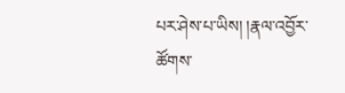པར་ཤེས་པ་ཡིས། །རྣལ་འབྱོར་ཚོགས་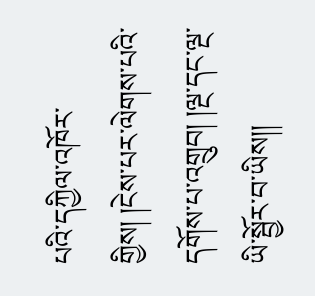པའི་དཀྱིལ་འཁོར་གྱིས། །ངེས་པར་ལེགས་པའི་དགོས་པ་འགྲུབ། །ལྔ་དང་ལྔ་ཡི་སྦྱོར་བ་ཡིས།།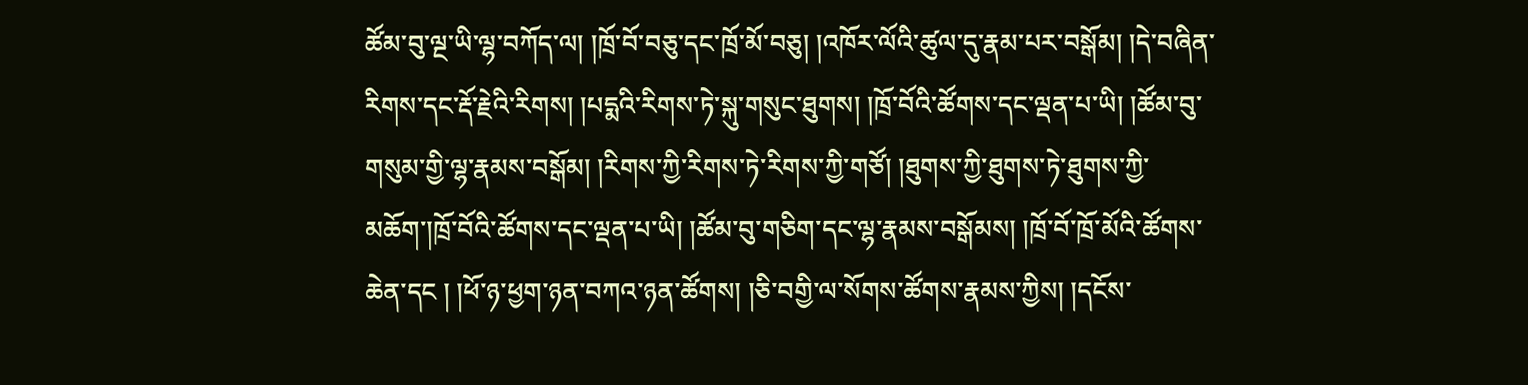ཚོམ་བུ་ལྔ་ཡི་ལྷ་བཀོད་ལ། །ཁྲོ་བོ་བཅུ་དང་ཁྲོ་མོ་བཅུ། །འཁོར་ལོའི་ཚུལ་དུ་རྣམ་པར་བསྒོམ། །དེ་བཞིན་རིགས་དང་རྡོ་རྗེའི་རིགས། །པདྨའི་རིགས་ཏེ་སྐུ་གསུང་ཐུགས། །ཁྲོ་བོའི་ཚོགས་དང་ལྡན་པ་ཡི། །ཚོམ་བུ་གསུམ་གྱི་ལྷ་རྣམས་བསྒོམ། །རིགས་ཀྱི་རིགས་ཏེ་རིགས་ཀྱི་གཙོ། །ཐུགས་ཀྱི་ཐུགས་ཏེ་ཐུགས་ཀྱི་མཆོག་།ཁྲོ་བོའི་ཚོགས་དང་ལྡན་པ་ཡི། །ཚོམ་བུ་གཅིག་དང་ལྷ་རྣམས་བསྒོམས། །ཁྲོ་བོ་ཁྲོ་མོའི་ཚོགས་ཆེན་དང ། །ཕོ་ཉ་ཕྱག་ཉན་བཀའ་ཉན་ཚོགས། །ཅི་བགྱི་ལ་སོགས་ཚོགས་རྣམས་ཀྱིས། །དངོས་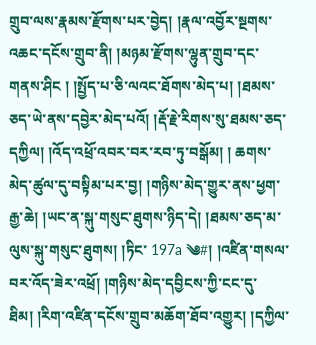གྲུབ་ལས་རྣམས་རྫོགས་པར་བྱེད། །རྣལ་འབྱོར་སྔགས་འཆང་དངོས་གྲུབ་ནི། །མཉམ་རྫོགས་ལྷུན་གྲུབ་དང་གནས་ཤིང ། །སྤྱོད་པ་ཅི་ལའང་ཐོགས་མེད་པ། །ཐམས་ཅད་ཡེ་ནས་དབྱེར་མེད་པའོ། །རྡོ་རྗེ་རིགས་སུ་ཐམས་ཅད་དཀྱིལ། །འོད་འཕྲོ་འབར་བར་རབ་ཏུ་བསྒོམ། ། ཆགས་མེད་ཚུལ་དུ་བསྟིམ་པར་བྱ། །གཉིས་མེད་གྱུར་ནས་ཕྱག་རྒྱ་ཆེ། །ཡང་ན་སྐུ་གསུང་ཐུགས་ཉིད་དེ། །ཐམས་ཅད་མ་ལུས་སྐུ་གསུང་ཐུགས། །ཏིང་ 197a ༄#། །འཛིན་གསལ་བར་འོད་ཟེར་འཕྲོ། །གཉིས་མེད་དབྱིངས་ཀྱི་ངང་དུ་ཐིམ། །རིག་འཛིན་དངོས་གྲུབ་མཆོག་ཐོབ་འགྱུར། །དཀྱིལ་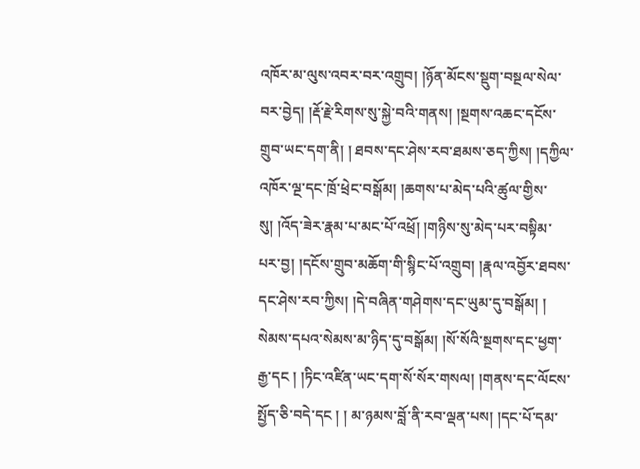འཁོར་མ་ལུས་འབར་བར་འགྲུབ། །ཉོན་མོངས་སྡུག་བསྔལ་སེལ་བར་བྱེད། །རྡོ་རྗེ་རིགས་སུ་སྐྱེ་བའི་གནས། །སྔགས་འཆང་དངོས་གྲུབ་ཡང་དག་ནི། ། ཐབས་དང་ཤེས་རབ་ཐམས་ཅད་ཀྱིས། །དཀྱིལ་འཁོར་ལྔ་དང་ཁྲོ་ཕྲེང་བསྒོམ། །ཆགས་པ་མེད་པའི་ཚུལ་གྱིས་སུ། །འོད་ཟེར་རྣམ་པ་མང་པོ་འཕྲོ། །གཉིས་སུ་མེད་པར་བསྟིམ་པར་བྱ། །དངོས་གྲུབ་མཆོག་གི་སྙིང་པོ་འགྲུབ། །རྣལ་འབྱོར་ཐབས་དང་ཤེས་རབ་ཀྱིས། །དེ་བཞིན་གཤེགས་དང་ཡུམ་དུ་བསྒོམ། ། སེམས་དཔའ་སེམས་མ་ཉིད་དུ་བསྒོམ། །སོ་སོའི་སྔགས་དང་ཕྱག་རྒྱ་དང ། །ཏིང་འཛིན་ཡང་དག་སོ་སོར་གསལ། །གནས་དང་ལོངས་སྤྱོད་ཅི་བདེ་དང ། ། མ་ཉམས་བློ་ནི་རབ་ལྡན་པས། །དང་པོ་དམ་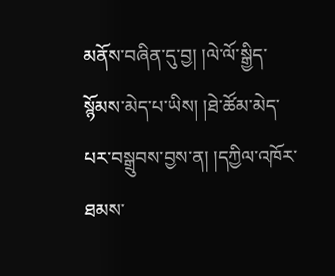མནོས་བཞིན་དུ་བྱ། །ལེ་ལོ་སྒྱིད་སྙོམས་མེད་པ་ཡིས། །ཐེ་ཚོམ་མེད་པར་བསྒྲུབས་བྱས་ན། །དཀྱིལ་འཁོར་ཐམས་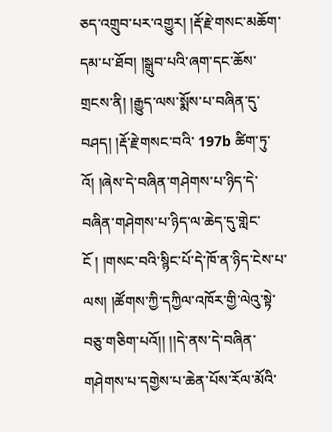ཅད་འགྲུབ་པར་འགྱུར། །རྡོ་རྗེ་གསང་མཆོག་དམ་པ་ཐོབ། །སྒྲུབ་པའི་ཞག་དང་ཆོས་གྲངས་ནི། །རྒྱུད་ལས་སྨོས་པ་བཞིན་དུ་བཤད། །རྡོ་རྗེ་གསང་བའི་ 197b ཚིག་ཏུ་འོ། །ཞེས་དེ་བཞིན་གཤེགས་པ་ཉིད་དེ་བཞིན་གཤེགས་པ་ཉིད་ལ་ཆེད་དུ་གླེང་ངོ ། །གསང་བའི་སྙིང་པོ་དེ་ཁོ་ན་ཉིད་ངེས་པ་ལས། །ཚོགས་ཀྱི་དཀྱིལ་འཁོར་གྱི་ལེའུ་སྟེ་བཅུ་གཅིག་པའོ།། །།དེ་ནས་དེ་བཞིན་གཤེགས་པ་དགྱེས་པ་ཆེན་པོས་རོལ་མོའི་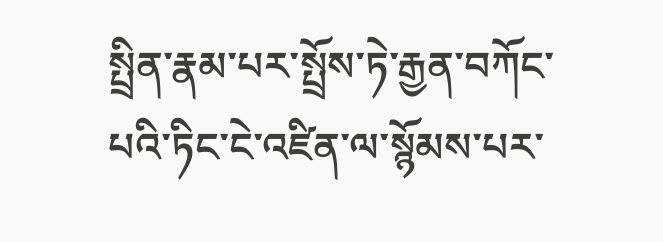སྤྲིན་རྣམ་པར་སྤྲོས་ཏེ་རྒྱན་བཀོང་པའི་ཏིང་ངེ་འཛིན་ལ་སྙོམས་པར་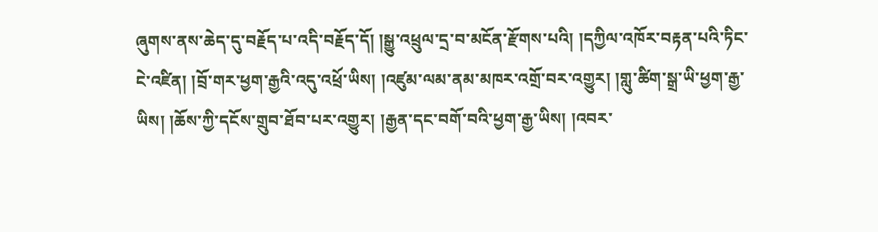ཞུགས་ནས་ཆེད་དུ་བརྗོད་པ་འདི་བརྗོད་དོ། །སྒྱུ་འཕྲུལ་དྲ་བ་མངོན་རྫོགས་པའི། །དཀྱིལ་འཁོར་བརྟན་པའི་ཏིང་ངེ་འཛིན། །བྲོ་གར་ཕྱག་རྒྱའི་འདུ་འཕྲོ་ཡིས། །འཛུམ་ལམ་ནམ་མཁར་འགྲོ་བར་འགྱུར། །གླུ་ཚིག་སྒྲ་ཡི་ཕྱག་རྒྱ་ཡིས། །ཆོས་ཀྱི་དངོས་གྲུབ་ཐོབ་པར་འགྱུར། །རྒྱན་དང་བགོ་བའི་ཕྱག་རྒྱ་ཡིས། །འབར་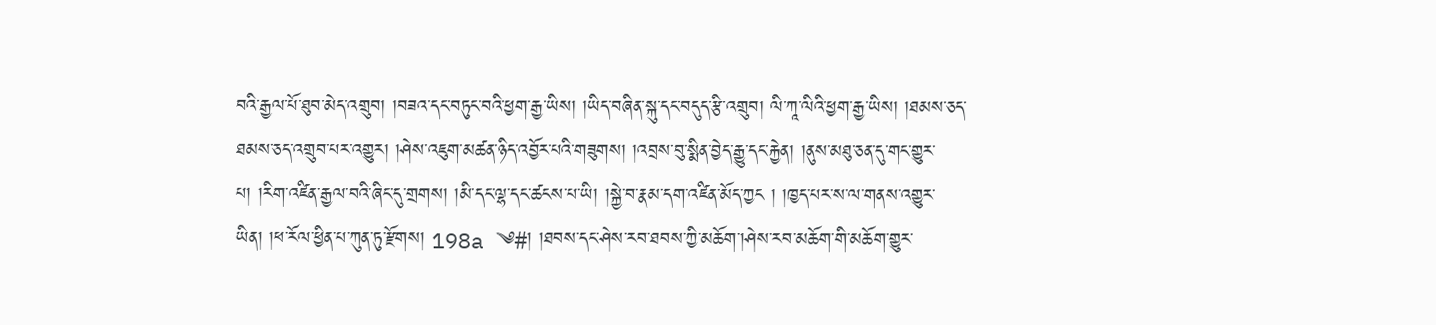བའི་རྒྱལ་པོ་ཐུབ་མེད་འགྲུབ། །བཟའ་དང་བཏུང་བའི་ཕྱག་རྒྱ་ཡིས། །ཡིད་བཞིན་སྐུ་དང་བདུད་རྩི་འགྲུབ། ལི་ཀཱ་ལིའི་ཕྱག་རྒྱ་ཡིས། །ཐམས་ཅད་ཐམས་ཅད་འགྲུབ་པར་འགྱུར། །ཤེས་འཇུག་མཚན་ཉིད་འབྱོར་པའི་གཟུགས། །འབྲས་བུ་སྨིན་བྱེད་རྒྱུ་དང་རྐྱེན། །ནུས་མཐུ་ཅན་དུ་གང་གྱུར་པ། །རིག་འཛིན་རྒྱལ་བའི་ཞིང་དུ་གྲགས། །མི་དང་ལྷ་དང་ཚངས་པ་ཡི། །སྐྱེ་བ་རྣམ་དག་འཛིན་མོད་ཀྱང ། །ཁྱད་པར་ས་ལ་གནས་འགྱུར་ཡིན། །ཕ་རོལ་ཕྱིན་པ་ཀུན་ཏུ་རྫོགས། 198a ༄#། །ཐབས་དང་ཤེས་རབ་ཐབས་ཀྱི་མཆོག་།ཤེས་རབ་མཆོག་གི་མཆོག་གྱུར་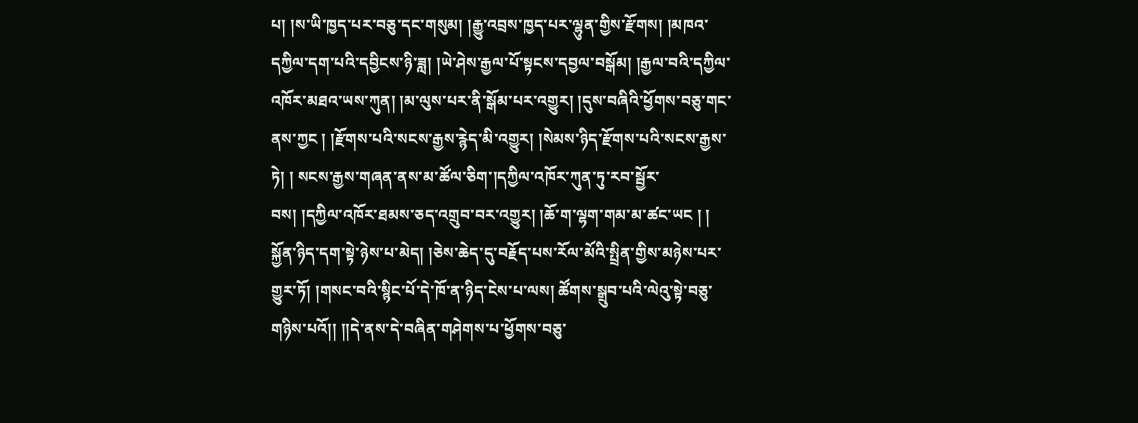པ། །ས་ཡི་ཁྱད་པར་བཅུ་དང་གསུམ། །རྒྱུ་འབྲས་ཁྱད་པར་ལྷུན་གྱིས་རྫོགས། །མཁའ་དཀྱིལ་དག་པའི་དབྱིངས་ཉི་ཟླ། །ཡེ་ཤེས་རྒྱལ་པོ་སྟངས་དབྱལ་བསྒོམ། །རྒྱལ་བའི་དཀྱིལ་འཁོར་མཐའ་ཡས་ཀུན། །མ་ལུས་པར་ནི་སྒོམ་པར་འགྱུར། །དུས་བཞིའི་ཕྱོགས་བཅུ་གང་ནས་ཀྱང ། །རྫོགས་པའི་སངས་རྒྱས་རྙེད་མི་འགྱུར། །སེམས་ཉིད་རྫོགས་པའི་སངས་རྒྱས་ཏེ། ། སངས་རྒྱས་གཞན་ནས་མ་ཚོལ་ཅིག་།དཀྱིལ་འཁོར་ཀུན་ཏུ་རབ་སྦྱོར་བས། །དཀྱིལ་འཁོར་ཐམས་ཅད་འགྲུབ་བར་འགྱུར། །ཆོ་ག་ལྷག་གམ་མ་ཚང་ཡང ། ། སྐྱོན་ཉིད་དག་སྟེ་ཉེས་པ་མེད། །ཅེས་ཆེད་དུ་བརྗོད་པས་རོལ་མོའི་སྤྲིན་གྱིས་མཉེས་པར་གྱུར་ཏོ། །གསང་བའི་སྙིང་པོ་དེ་ཁོ་ན་ཉིད་ངེས་པ་ལས། ཚོགས་སྒྲུབ་པའི་ལེའུ་སྟེ་བཅུ་གཉིས་པའོ།། །།དེ་ནས་དེ་བཞིན་གཤེགས་པ་ཕྱོགས་བཅུ་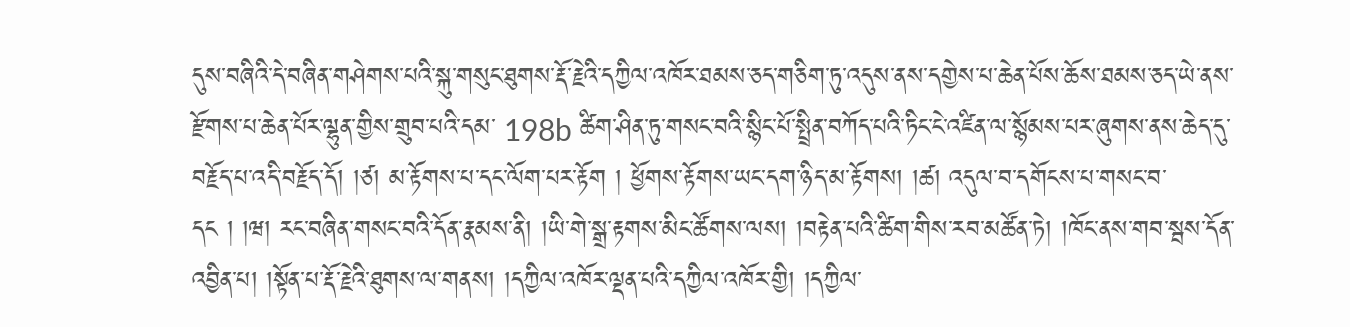དུས་བཞིའི་དེ་བཞིན་གཤེགས་པའི་སྐུ་གསུང་ཐུགས་རྡོ་རྗེའི་དཀྱིལ་འཁོར་ཐམས་ཅད་གཅིག་ཏུ་འདུས་ནས་དགྱེས་པ་ཆེན་པོས་ཆོས་ཐམས་ཅད་ཡེ་ནས་རྫོགས་པ་ཆེན་པོར་ལྷུན་གྱིས་གྲུབ་པའི་དམ་ 198b ཚིག་ཤིན་ཏུ་གསང་བའི་སྙིང་པོ་སྤྲིན་བཀོད་པའི་ཏིང་ངེ་འཛིན་ལ་སྙོམས་པར་ཞུགས་ནས་ཆེད་དུ་བརྗོད་པ་འདི་བརྗོད་དོ། །ཙ། མ་རྟོགས་པ་དང་ལོག་པར་རྟོག ། ཕྱོགས་རྟོགས་ཡང་དག་ཉིད་མ་རྟོགས། །ཚ། འདུལ་བ་དགོངས་པ་གསང་བ་དང ། །ཝ། རང་བཞིན་གསང་བའི་དོན་རྣམས་ནི། །ཡི་གེ་སྒྲ་རྟགས་མིང་ཚོགས་ལས། །བརྟེན་པའི་ཚིག་གིས་རབ་མཚོན་ཏེ། །ཁོང་ནས་གབ་སྦས་དོན་འབྱིན་པ། །སྟོན་པ་རྡོ་རྗེའི་ཐུགས་ལ་གནས། །དཀྱིལ་འཁོར་ལྡན་པའི་དཀྱིལ་འཁོར་གྱི། །དཀྱིལ་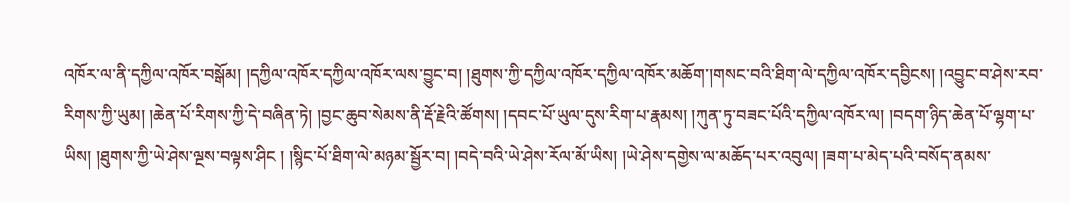འཁོར་ལ་ནི་དཀྱིལ་འཁོར་བསྒོམ། །དཀྱིལ་འཁོར་དཀྱིལ་འཁོར་ལས་བྱུང་བ། །ཐུགས་ཀྱི་དཀྱིལ་འཁོར་དཀྱིལ་འཁོར་མཆོག་།གསང་བའི་ཐིག་ལེ་དཀྱིལ་འཁོར་དབྱིངས། །འབྱུང་བ་ཤེས་རབ་རིགས་ཀྱི་ཡུམ། །ཆེན་པོ་རིགས་ཀྱི་དེ་བཞིན་ཏེ། །བྱང་ཆུབ་སེམས་ནི་རྡོ་རྗེའི་ཚོགས། །དབང་པོ་ཡུལ་དུས་རིག་པ་རྣམས། །ཀུན་ཏུ་བཟང་པོའི་དཀྱིལ་འཁོར་ལ། །བདག་ཉིད་ཆེན་པོ་ལྷག་པ་ཡིས། །ཐུགས་ཀྱི་ཡེ་ཤེས་ལྔས་བལྟས་ཤིང ། །སྙིང་པོ་ཐིག་ལེ་མཉམ་སྦྱོར་བ། །བདེ་བའི་ཡེ་ཤེས་རོལ་མོ་ཡིས། །ཡེ་ཤེས་དགྱེས་ལ་མཆོད་པར་འབུལ། །ཟག་པ་མེད་པའི་བསོད་ནམས་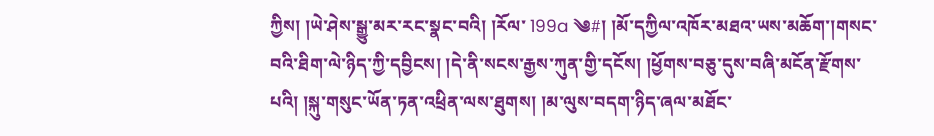ཀྱིས། །ཡེ་ཤེས་སྒྱུ་མར་རང་སྣང་བའི། །རོལ་ 199a ༄#། །མོ་དཀྱིལ་འཁོར་མཐའ་ཡས་མཆོག་།གསང་བའི་ཐིག་ལེ་ཉིད་ཀྱི་དབྱིངས། །དེ་ནི་སངས་རྒྱས་ཀུན་གྱི་དངོས། །ཕྱོགས་བཅུ་དུས་བཞི་མངོན་རྫོགས་པའི། །སྐུ་གསུང་ཡོན་ཏན་འཕྲིན་ལས་ཐུགས། །མ་ལུས་བདག་ཉིད་ཞལ་མཐོང་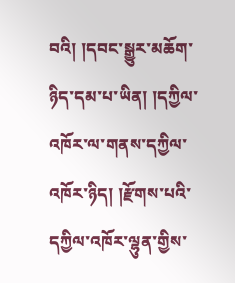བའི། །དབང་སྒྱུར་མཆོག་ཉིད་དམ་པ་ཡིན། །དཀྱིལ་འཁོར་ལ་གནས་དཀྱིལ་འཁོར་ཉིད། །རྫོགས་པའི་དཀྱིལ་འཁོར་ལྷུན་གྱིས་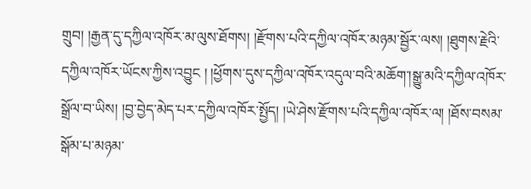གྲུབ། །རྒྱན་དུ་དཀྱིལ་འཁོར་མ་ལུས་ཐོགས། །རྫོགས་པའི་དཀྱིལ་འཁོར་མཉམ་སྦྱོར་ལས། །ཐུགས་རྗེའི་དཀྱིལ་འཁོར་ཡོངས་ཀྱིས་འབྱུང ། །ཕྱོགས་དུས་དཀྱིལ་འཁོར་འདུལ་བའི་མཆོག་།སྒྱུ་མའི་དཀྱིལ་འཁོར་སྒྲོལ་བ་ཡིས། །བྱ་བྱེད་མེད་པར་དཀྱིལ་འཁོར་སྤྱོད། །ཡེ་ཤེས་རྫོགས་པའི་དཀྱིལ་འཁོར་ལ། །ཐོས་བསམ་སྒོམ་པ་མཉམ་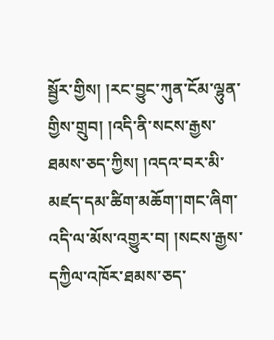སྦྱོར་གྱིས། །རང་བྱུང་ཀུན་ངོམ་ལྷུན་གྱིས་གྲུབ། །འདི་ནི་སངས་རྒྱས་ཐམས་ཅད་ཀྱིས། །འདའ་བར་མི་མཛད་དམ་ཚིག་མཆོག་།གང་ཞིག་འདི་ལ་མོས་འགྱུར་བ། །སངས་རྒྱས་དཀྱིལ་འཁོར་ཐམས་ཅད་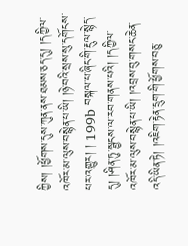ཀྱིས། །ཕྱོགས་དུས་ཀུན་ནས་ཐམས་ཅད་དུ། །དཀྱིལ་འཁོར་མ་ལུས་བསྙེན་པ་ཡི། །ཉེ་བའི་སྲས་སུ་དགོངས་པར་འགྱུར། ། 199b བསྐལ་པ་ཞིང་གི་རྡུལ་སྙེད་དུ། །ཤིན་ཏུ་སྦྱངས་ལ་རབ་གནས་པའི། །དཀྱིལ་འཁོར་མ་ལུས་བསྙེན་པ་ཡི། །འབྲས་བུ་གསང་ཆེན་འདི་ཡིན་ཏེ། །འཇིག་རྟེན་དྲུག་གི་ཕྱོགས་བཅུ་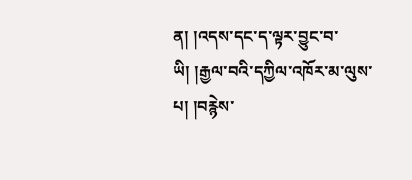ན། །འདས་དང་ད་ལྟར་བྱུང་བ་ཡི། །རྒྱལ་བའི་དཀྱིལ་འཁོར་མ་ལུས་པ། །བརྙེས་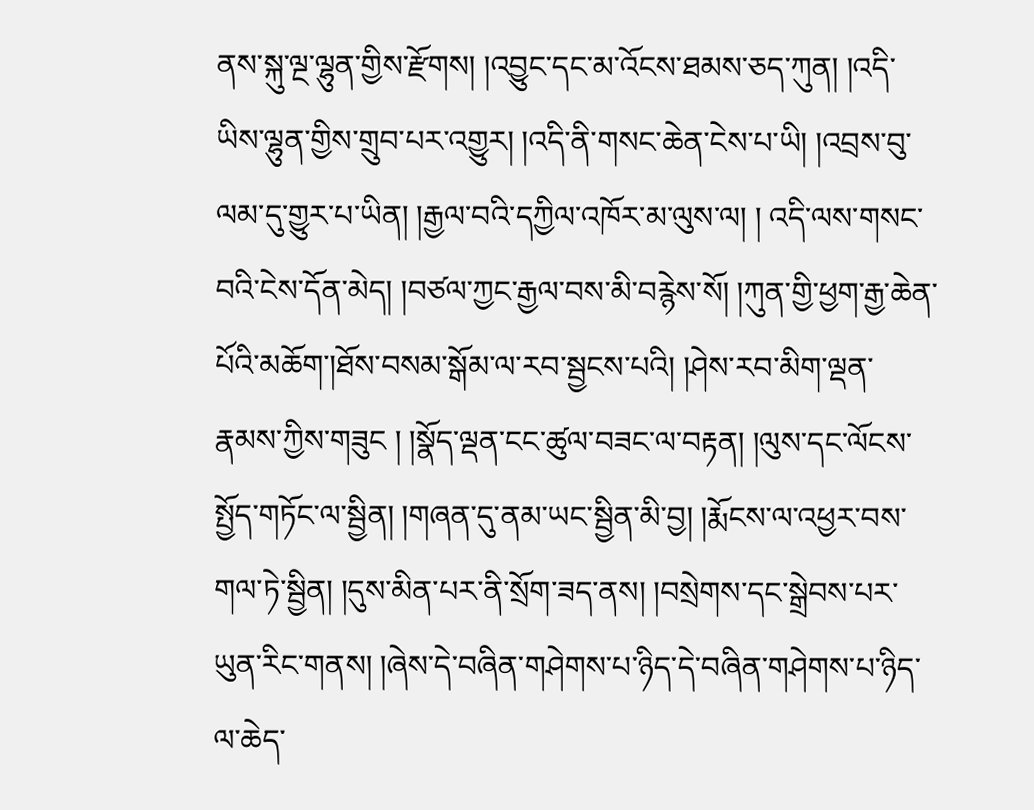ནས་སྐུ་ལྔ་ལྷུན་གྱིས་རྫོགས། །འབྱུང་དང་མ་འོངས་ཐམས་ཅད་ཀུན། །འདི་ཡིས་ལྷུན་གྱིས་གྲུབ་པར་འགྱུར། །འདི་ནི་གསང་ཆེན་ངེས་པ་ཡི། །འབྲས་བུ་ལམ་དུ་གྱུར་པ་ཡིན། །རྒྱལ་བའི་དཀྱིལ་འཁོར་མ་ལུས་ལ། ། འདི་ལས་གསང་བའི་ངེས་དོན་མེད། །བཙལ་ཀྱང་རྒྱལ་བས་མི་བརྙེས་སོ། །ཀུན་གྱི་ཕྱག་རྒྱ་ཆེན་པོའི་མཆོག་།ཐོས་བསམ་སྒོམ་ལ་རབ་སྦྱངས་པའི། །ཤེས་རབ་མིག་ལྡན་རྣམས་ཀྱིས་གཟུང ། །སྣོད་ལྡན་ངང་ཚུལ་བཟང་ལ་བརྟན། །ལུས་དང་ལོངས་སྤྱོད་གཏོང་ལ་སྦྱིན། །གཞན་དུ་ནམ་ཡང་སྦྱིན་མི་བྱ། །རྨོངས་ལ་འཕྱར་བས་གལ་ཏེ་སྦྱིན། །དུས་མིན་པར་ནི་སྲོག་ཟད་ནས། །བསྲེགས་དང་སྒྲེབས་པར་ཡུན་རིང་གནས། །ཞེས་དེ་བཞིན་གཤེགས་པ་ཉིད་དེ་བཞིན་གཤེགས་པ་ཉིད་ལ་ཆེད་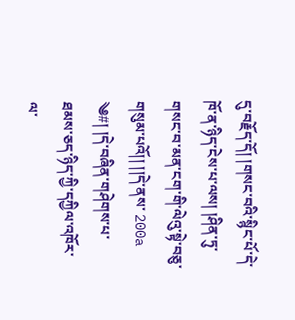དུ་བརྗོད་དོ། །གསང་བའི་སྙིང་པོ་དེ་ཁོ་ན་ཉིད་ངེས་པ་ལས། །ཤིན་ཏུ་གསང་བ་མན་ངག་གི་ལེའུ་སྟེ་བཅུ་གསུམ་པའོ།། །།དེ་ནས་ 200a ༄#། །དེ་བཞིན་གཤེགས་པ་ཐམས་ཅད་ཉིད་ཀྱི་དཀྱིལ་འཁོར་ལ་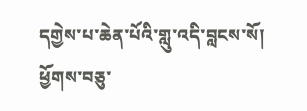དགྱེས་པ་ཆེན་པོའི་གླུ་འདི་བླངས་སོ། ཕྱོགས་བཅུ་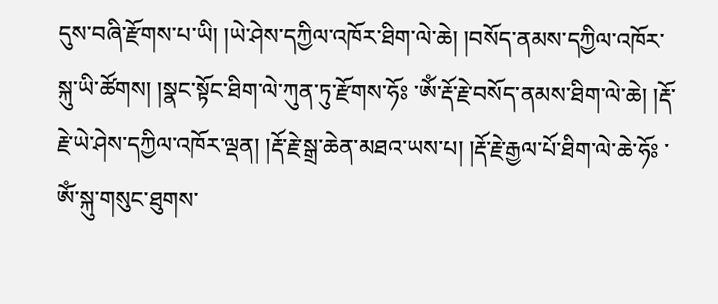དུས་བཞི་རྫོགས་པ་ཡི། །ཡེ་ཤེས་དཀྱིལ་འཁོར་ཐིག་ལེ་ཆེ། །བསོད་ནམས་དཀྱིལ་འཁོར་སྐུ་ཡི་ཚོགས། །སྣང་སྟོང་ཐིག་ལེ་ཀུན་ཏུ་རྫོགས་ཧོཿ ་ཨོཾ་རྡོ་རྗེ་བསོད་ནམས་ཐིག་ལེ་ཆེ། །རྡོ་རྗེ་ཡེ་ཤེས་དཀྱིལ་འཁོར་ལྡན། །རྡོ་རྗེ་སྒྲ་ཆེན་མཐའ་ཡས་པ། །རྡོ་རྗེ་རྒྱལ་པོ་ཐིག་ལེ་ཆེ་ཧོཿ ་ཨོཾ་སྐུ་གསུང་ཐུགས་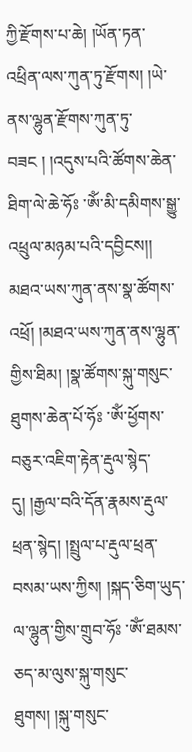ཀྱི་རྫོགས་པ་ཆེ། །ཡོན་ཏན་འཕྲིན་ལས་ཀུན་ཏུ་རྫོགས། །ཡེ་ནས་ལྷུན་རྫོགས་ཀུན་ཏུ་བཟང ། །འདུས་པའི་ཚོགས་ཆེན་ཐིག་ལེ་ཆེ་ཧོཿ ་ཨོཾ་མི་དམིགས་སྒྱུ་འཕྲུལ་མཉམ་པའི་དབྱིངས།། མཐའ་ཡས་ཀུན་ནས་སྣ་ཚོགས་འཕྲོ། །མཐའ་ཡས་ཀུན་ནས་ལྷུན་གྱིས་ཐིམ། །སྣ་ཚོགས་སྐུ་གསུང་ཐུགས་ཆེན་པོ་ཧོཿ ་ཨོཾ་ཕྱོགས་བཅུར་འཇིག་རྟེན་རྡུལ་སྙེད་དུ། །རྒྱལ་བའི་དོན་རྣམས་རྡུལ་ཕྲན་སྙེད། །སྤྲུལ་པ་རྡུལ་ཕྲན་བསམ་ཡས་ཀྱིས། །སྐད་ཅིག་ཡུད་ལ་ལྷུན་གྱིས་གྲུབ་ཧོཿ ་ཨོཾ་ཐམས་ཅད་མ་ལུས་སྐུ་གསུང་ཐུགས། །སྐུ་གསུང་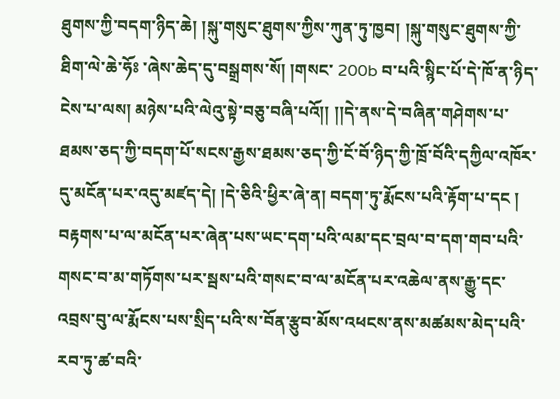ཐུགས་ཀྱི་བདག་ཉིད་ཆེ། །སྐུ་གསུང་ཐུགས་ཀྱིས་ཀུན་ཏུ་ཁྱབ། །སྐུ་གསུང་ཐུགས་ཀྱི་ཐིག་ལེ་ཆེ་ཧོཿ ་ཞེས་ཆེད་དུ་བསྒྲགས་སོ། །གསང་ 200b བ་པའི་སྙིང་པོ་དེ་ཁོ་ན་ཉིད་ངེས་པ་ལས། མཉེས་པའི་ལེའུ་སྟེ་བཅུ་བཞི་པའོ།། །།དེ་ནས་དེ་བཞིན་གཤེགས་པ་ཐམས་ཅད་ཀྱི་བདག་པོ་སངས་རྒྱས་ཐམས་ཅད་ཀྱི་ངོ་བོ་ཉིད་ཀྱི་ཁྲོ་བོའི་དཀྱིལ་འཁོར་དུ་མངོན་པར་འདུ་མཛད་དེ། །དེ་ཅིའི་ཕྱིར་ཞེ་ན། བདག་ཏུ་རྨོངས་པའི་རྟོག་པ་དང ། བརྟགས་པ་ལ་མངོན་པར་ཞེན་པས་ཡང་དག་པའི་ལམ་དང་བྲལ་བ་དག་གབ་པའི་གསང་བ་མ་གཏོགས་པར་སྦས་པའི་གསང་བ་ལ་མངོན་པར་འཆེལ་ནས་རྒྱུ་དང་འབྲས་བུ་ལ་རྨོངས་པས་སྲིད་པའི་ས་བོན་རྩུབ་མོས་འཕངས་ནས་མཚམས་མེད་པའི་རབ་ཏུ་ཚ་བའི་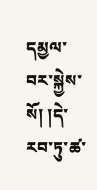དམྱལ་བར་སྐྱེས་སོ། །དེ་རབ་ཏུ་ཚ་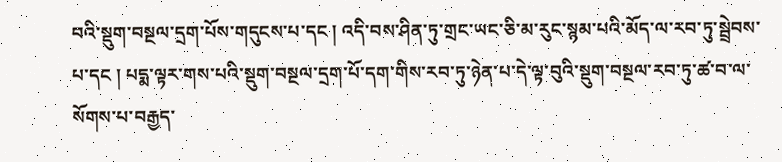བའི་སྡུག་བསྔལ་དྲག་པོས་གདུངས་པ་དང ། འདི་བས་ཤིན་ཏུ་གྲང་ཡང་ཅི་མ་རུང་སྙམ་པའི་མོད་ལ་རབ་ཏུ་སྦྲེབས་པ་དང ། པདྨ་ལྟར་གས་པའི་སྡུག་བསྔལ་དྲག་པོ་དག་གིས་རབ་ཏུ་ཉེན་པ་དེ་ལྟ་བུའི་སྡུག་བསྔལ་རབ་ཏུ་ཚ་བ་ལ་སོགས་པ་བརྒྱད་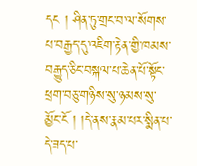དང ། ཤིན་ཏུ་གྲང་བ་ལ་སོགས་པ་བརྒྱད་དུ་འཇིག་རྟེན་གྱི་ཁམས་བརྒྱུད་ཅིང་བསྐལ་པ་ཆེན་པོ་སྟོང་ཕྲག་བཅུ་གཉིས་སུ་ཉམས་སུ་མྱོང་ངོ ། །དེ་ནས་རྣམ་པར་སྨིན་པ་དེ་ཟད་པ་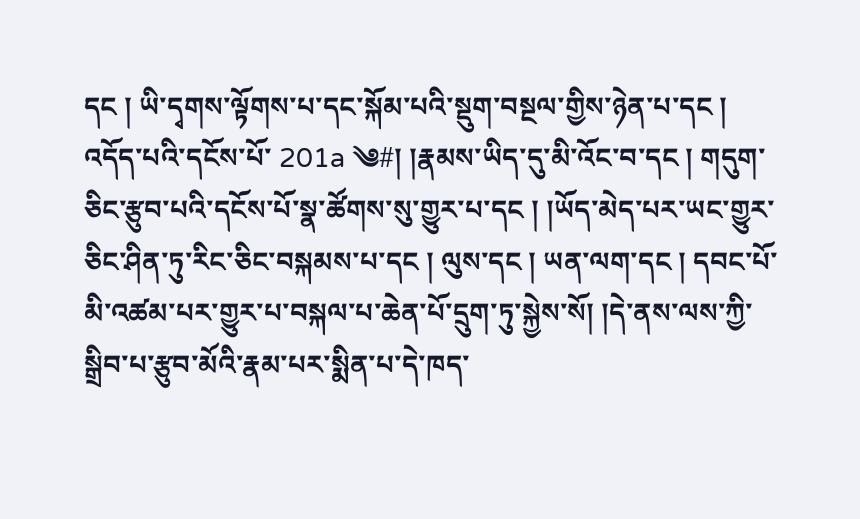དང ། ཡི་དྭགས་ལྟོགས་པ་དང་སྐོམ་པའི་སྡུག་བསྔལ་གྱིས་ཉེན་པ་དང ། འདོད་པའི་དངོས་པོ་ 201a ༄#། །རྣམས་ཡིད་དུ་མི་འོང་བ་དང ། གདུག་ཅིང་རྩུབ་པའི་དངོས་པོ་སྣ་ཚོགས་སུ་གྱུར་པ་དང ། །ཡོད་མེད་པར་ཡང་གྱུར་ཅིང་ཤིན་ཏུ་རིང་ཅིང་བསྐམས་པ་དང ། ལུས་དང ། ཡན་ལག་དང ། དབང་པོ་མི་འཚམ་པར་གྱུར་པ་བསྐལ་པ་ཆེན་པོ་དྲུག་ཏུ་སྐྱེས་སོ། །དེ་ནས་ལས་ཀྱི་སྒྲིབ་པ་རྩུབ་མོའི་རྣམ་པར་སྨིན་པ་དེ་ཁད་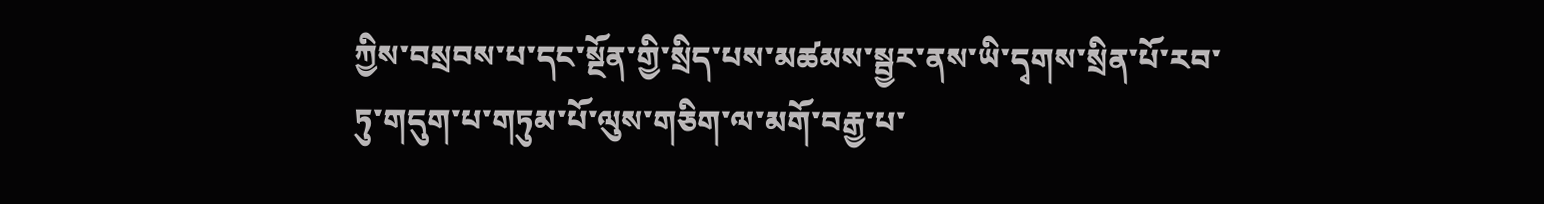ཀྱིས་བསྲབས་པ་དང་སྔོན་གྱི་སྲིད་པས་མཚམས་སྦྱར་ནས་ཡི་དྭགས་སྲིན་པོ་རབ་ཏུ་གདུག་པ་གཏུམ་པོ་ལུས་གཅིག་ལ་མགོ་བརྒྱ་པ་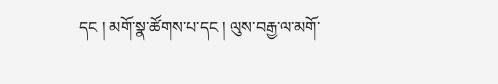དང ། མགོ་སྣ་ཚོགས་པ་དང ། ལུས་བརྒྱ་ལ་མགོ་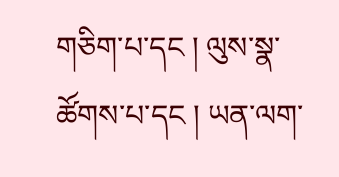གཅིག་པ་དང ། ལུས་སྣ་ཚོགས་པ་དང ། ཡན་ལག་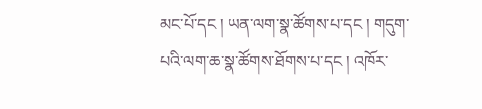མང་པོ་དང ། ཡན་ལག་སྣ་ཚོགས་པ་དང ། གདུག་པའི་ལག་ཆ་སྣ་ཚོགས་ཐོགས་པ་དང ། འཁོར་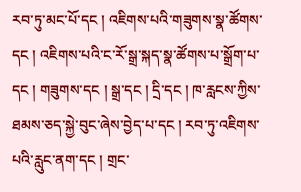རབ་ཏུ་མང་པོ་དང ། འཇིགས་པའི་གཟུགས་སྣ་ཚོགས་དང ། འཇིགས་པའི་ང་རོ་སྒྲ་སྐད་སྣ་ཚོགས་པ་སྒྲོག་པ་དང ། གཟུགས་དང ། སྒྲ་དང ། དྲི་དང ། ཁ་རླངས་ཀྱིས་ཐམས་ཅད་སྐྱེ་བུང་ཞེས་བྱེད་པ་དང ། རབ་ཏུ་འཇིགས་པའི་རླུང་ནག་དང ། གྲང་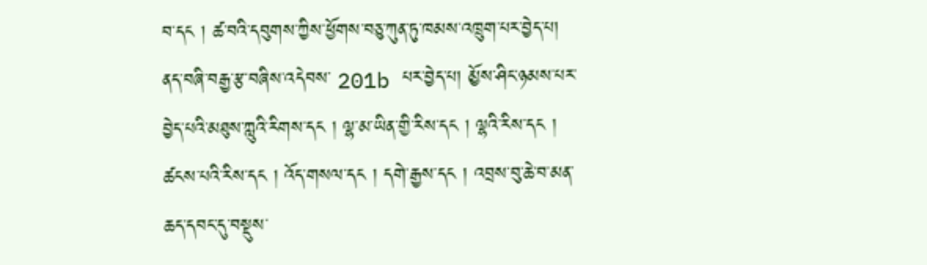བ་དང ། ཚ་བའི་དབུགས་ཀྱིས་ཕྱོགས་བཅུ་ཀུན་ཏུ་ཁམས་འཁྲུག་པར་བྱེད་པ། ནད་བཞི་བརྒྱ་རྩ་བཞིས་འདེབས་ 201b པར་བྱེད་པ། མྱོས་ཤིང་ཉམས་པར་བྱེད་པའི་མཐུས་ཀླུའི་རིགས་དང ། ལྷ་མ་ཡིན་གྱི་རིས་དང ། ལྷའི་རིས་དང ། ཚངས་པའི་རིས་དང ། འོད་གསལ་དང ། དགེ་རྒྱས་དང ། འབྲས་བུ་ཆེ་བ་མན་ཆད་དབང་དུ་བསྡུས་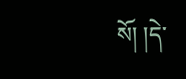སོ། །དེ་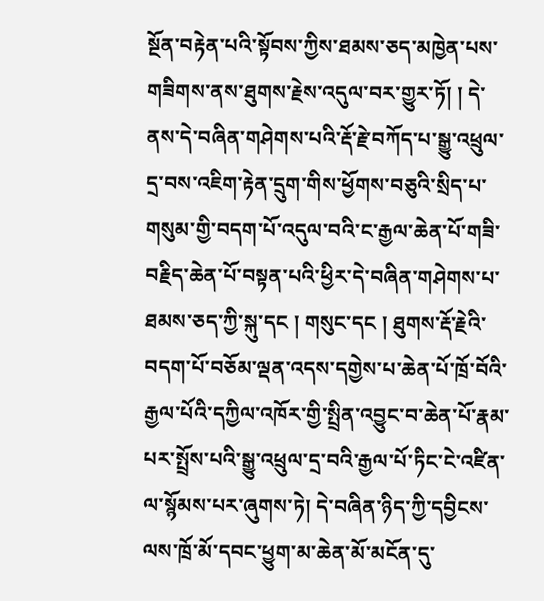སྔོན་བརྟེན་པའི་སྟོབས་ཀྱིས་ཐམས་ཅད་མཁྱེན་པས་གཟིགས་ནས་ཐུགས་རྗེས་འདུལ་བར་གྱུར་ཏོ། ། དེ་ནས་དེ་བཞིན་གཤེགས་པའི་རྡོ་རྗེ་བཀོད་པ་སྒྱུ་འཕྲུལ་དྲ་བས་འཇིག་རྟེན་དྲུག་གིས་ཕྱོགས་བཅུའི་སྲིད་པ་གསུམ་གྱི་བདག་པོ་འདུལ་བའི་ང་རྒྱལ་ཆེན་པོ་གཟི་བརྗིད་ཆེན་པོ་བསྟན་པའི་ཕྱིར་དེ་བཞིན་གཤེགས་པ་ཐམས་ཅད་ཀྱི་སྐུ་དང ། གསུང་དང ། ཐུགས་རྡོ་རྗེའི་བདག་པོ་བཅོམ་ལྡན་འདས་དགྱེས་པ་ཆེན་པོ་ཁྲོ་བོའི་རྒྱལ་པོའི་དཀྱིལ་འཁོར་གྱི་སྤྲིན་འབྱུང་བ་ཆེན་པོ་རྣམ་པར་སྤྲོས་པའི་སྒྱུ་འཕྲུལ་དྲ་བའི་རྒྱལ་པོ་ཏིང་ངེ་འཛིན་ལ་སྙོམས་པར་ཞུགས་ཏེ། དེ་བཞིན་ཉིད་ཀྱི་དབྱིངས་ལས་ཁྲོ་མོ་དབང་ཕྱུག་མ་ཆེན་མོ་མངོན་དུ་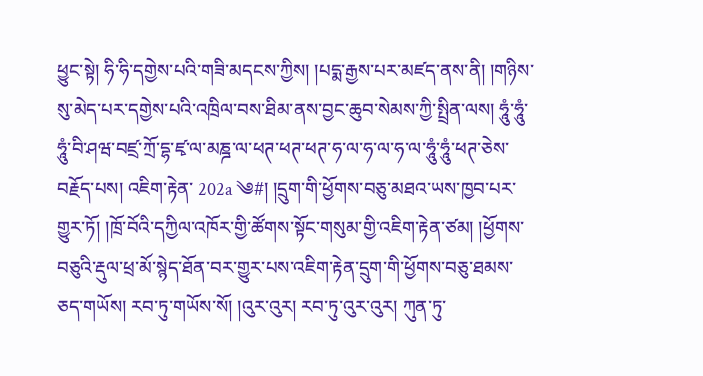ཕྱུང་སྟེ། ཧི་ཧི་དགྱེས་པའི་གཟི་མདངས་ཀྱིས། །པདྨ་རྒྱས་པར་མཛད་ནས་ནི། །གཉིས་སུ་མེད་པར་དགྱེས་པའི་འཁྲིལ་བས་ཐིམ་ནས་བྱང་ཆུབ་སེམས་ཀྱི་སྤྲིན་ལས། ཧཱུཾ་ཧཱུཾ་ཧཱུཾ་བི་ཤཝ་བཛྲ་ཀྲོ་དྷ་ཛྭ་ལ་མཎྜ་ལ་ཕཊ་ཕཊ་ཕཊ་ཧ་ལ་ཧ་ལ་ཧ་ལ་ཧཱུཾ་ཧཱུཾ་ཕཊ་ཅེས་བརྗོད་པས། འཇིག་རྟེན་ 202a ༄#། །དྲུག་གི་ཕྱོགས་བཅུ་མཐའ་ཡས་ཁྱབ་པར་གྱུར་ཏོ། །ཁྲོ་བོའི་དཀྱིལ་འཁོར་གྱི་ཚོགས་སྟོང་གསུམ་གྱི་འཇིག་རྟེན་ཙམ། །ཕྱོགས་བཅུའི་རྡུལ་ཕྲ་མོ་སྙེད་ཐོན་བར་གྱུར་པས་འཇིག་རྟེན་དྲུག་གི་ཕྱོགས་བཅུ་ཐམས་ཅད་གཡོས། རབ་ཏུ་གཡོས་སོ། །འུར་འུར། རབ་ཏུ་འུར་འུར། ཀུན་ཏུ་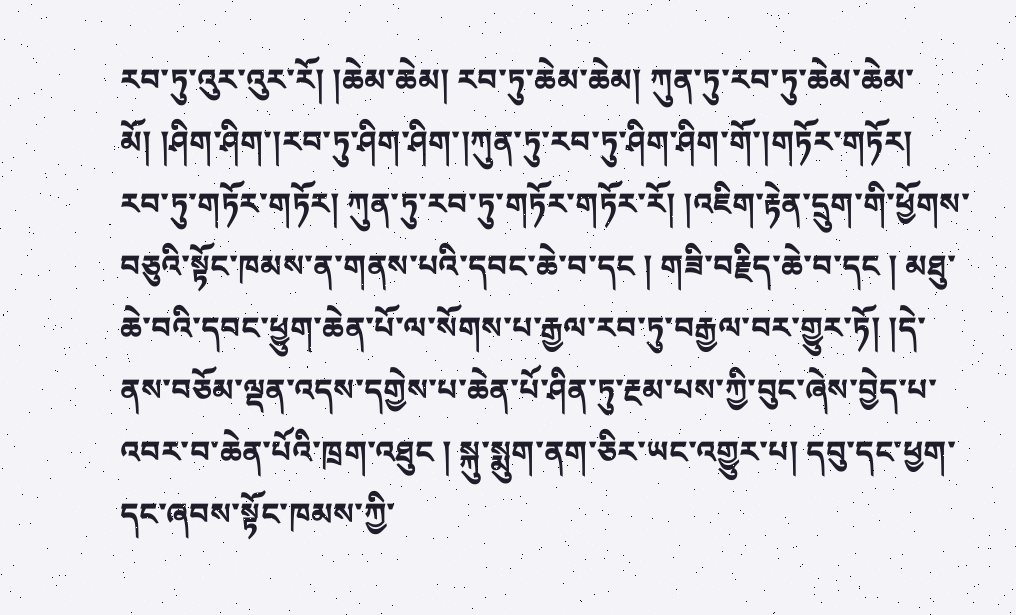རབ་ཏུ་འུར་འུར་རོ། །ཆེམ་ཆེམ། རབ་ཏུ་ཆེམ་ཆེམ། ཀུན་ཏུ་རབ་ཏུ་ཆེམ་ཆེམ་མོ། །ཤིག་ཤིག་།རབ་ཏུ་ཤིག་ཤིག་།ཀུན་ཏུ་རབ་ཏུ་ཤིག་ཤིག་གོ་།གཏོར་གཏོར། རབ་ཏུ་གཏོར་གཏོར། ཀུན་ཏུ་རབ་ཏུ་གཏོར་གཏོར་རོ། །འཇིག་རྟེན་དྲུག་གི་ཕྱོགས་བཅུའི་སྟོང་ཁམས་ན་གནས་པའི་དབང་ཆེ་བ་དང ། གཟི་བརྗིད་ཆེ་བ་དང ། མཐུ་ཆེ་བའི་དབང་ཕྱུག་ཆེན་པོ་ལ་སོགས་པ་རྒྱལ་རབ་ཏུ་བརྒྱལ་བར་གྱུར་ཏོ། །དེ་ནས་བཅོམ་ལྡན་འདས་དགྱེས་པ་ཆེན་པོ་ཤིན་ཏུ་རྔམ་པས་ཀྱི་བུང་ཞེས་བྱེད་པ་འབར་བ་ཆེན་པོའི་ཁྲག་འཐུང ། སྐུ་སྨུག་ནག་ཅིར་ཡང་འགྱུར་པ། དབུ་དང་ཕྱག་དང་ཞབས་སྟོང་ཁམས་ཀྱི་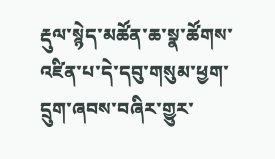རྡུལ་སྙེད་མཚོན་ཆ་སྣ་ཚོགས་འཛིན་པ་དེ་དབུ་གསུམ་ཕྱག་དྲུག་ཞབས་བཞིར་གྱུར་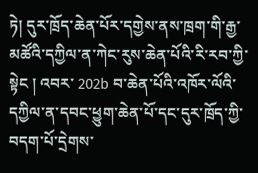ཏེ། དུར་ཁྲོད་ཆེན་པོར་དགྱེས་ནས་ཁྲག་གི་རྒྱ་མཚོའི་དཀྱིལ་ན་ཀེང་རུས་ཆེན་པོའི་རི་རབ་ཀྱི་སྟེང ། འབར་ 202b བ་ཆེན་པོའི་འཁོར་ལོའི་དཀྱིལ་ན་དབང་ཕྱུག་ཆེན་པོ་དང་དུར་ཁྲོད་ཀྱི་བདག་པོ་དྲེགས་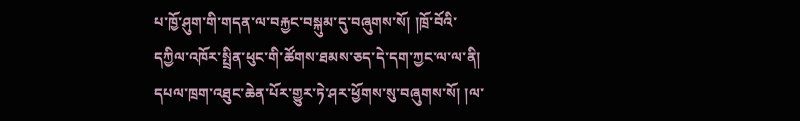པ་ཁྱོ་ཤུག་གི་གདན་ལ་བརྐྱང་བསྐུམ་དུ་བཞུགས་སོ། །ཁྲོ་བོའི་དཀྱིལ་འཁོར་སྤྲིན་ཕུང་གི་ཚོགས་ཐམས་ཅད་དེ་དག་ཀྱང་ལ་ལ་ནི། དཔལ་ཁྲག་འཐུང་ཆེན་པོར་གྱུར་ཏེ་ཤར་ཕྱོགས་སུ་བཞུགས་སོ། །ལ་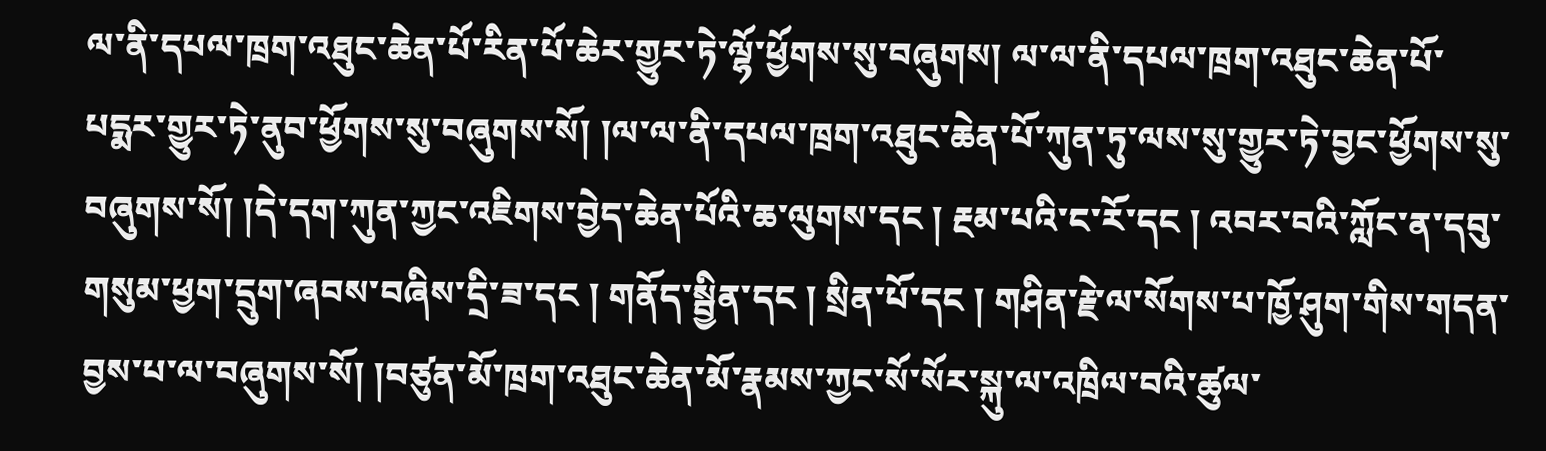ལ་ནི་དཔལ་ཁྲག་འཐུང་ཆེན་པོ་རིན་པོ་ཆེར་གྱུར་ཏེ་ལྷོ་ཕྱོགས་སུ་བཞུགས། ལ་ལ་ནི་དཔལ་ཁྲག་འཐུང་ཆེན་པོ་པདྨར་གྱུར་ཏེ་ནུབ་ཕྱོགས་སུ་བཞུགས་སོ། །ལ་ལ་ནི་དཔལ་ཁྲག་འཐུང་ཆེན་པོ་ཀུན་ཏུ་ལས་སུ་གྱུར་ཏེ་བྱང་ཕྱོགས་སུ་བཞུགས་སོ། །དེ་དག་ཀུན་ཀྱང་འཇིགས་བྱེད་ཆེན་པོའི་ཆ་ལུགས་དང ། རྔམ་པའི་ང་རོ་དང ། འབར་བའི་ཀློང་ན་དབུ་གསུམ་ཕྱག་དྲུག་ཞབས་བཞིས་དྲི་ཟ་དང ། གནོད་སྦྱིན་དང ། སྲིན་པོ་དང ། གཤིན་རྗེ་ལ་སོགས་པ་ཁྱོ་ཤུག་གིས་གདན་བྱས་པ་ལ་བཞུགས་སོ། །བཙུན་མོ་ཁྲག་འཐུང་ཆེན་མོ་རྣམས་ཀྱང་སོ་སོར་སྐུ་ལ་འཁྲིལ་བའི་ཚུལ་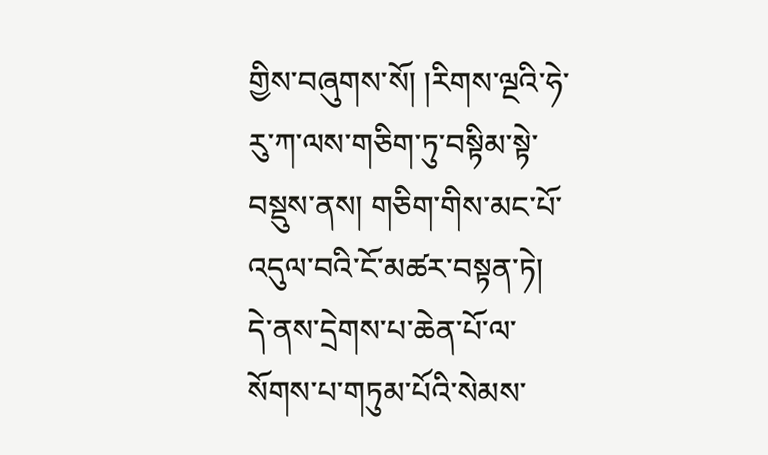གྱིས་བཞུགས་སོ། །རིགས་ལྔའི་ཧེ་རུ་ཀ་ལས་གཅིག་ཏུ་བསྟིམ་སྟེ་བསྡུས་ནས། གཅིག་གིས་མང་པོ་འདུལ་བའི་ངོ་མཚར་བསྟན་ཏེ། དེ་ནས་དྲེགས་པ་ཆེན་པོ་ལ་སོགས་པ་གཏུམ་པོའི་སེམས་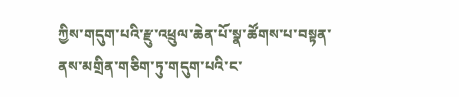ཀྱིས་གདུག་པའི་རྫུ་འཕྲུལ་ཆེན་པོ་སྣ་ཚོགས་པ་བསྟན་ནས་མགྲིན་གཅིག་ཏུ་གདུག་པའི་ང་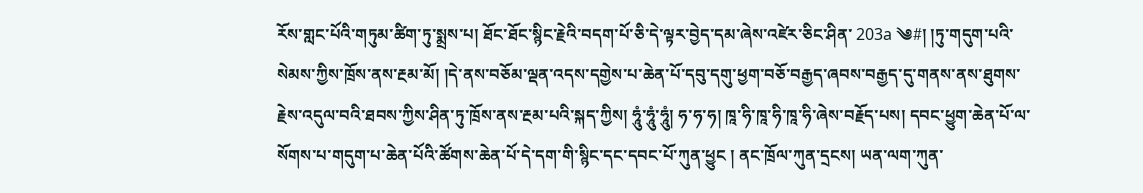རོས་གླང་པོའི་གཏུམ་ཚིག་ཏུ་སྨྲས་པ། ཐོང་ཐོང་སྙིང་རྗེའི་བདག་པོ་ཅི་དེ་ལྟར་བྱེད་དམ་ཞེས་འཛེར་ཅིང་ཤིན་ 203a ༄#། །ཏུ་གདུག་པའི་སེམས་ཀྱིས་ཁྲོས་ནས་རྔམ་མོ། །དེ་ནས་བཅོམ་ལྡན་འདས་དགྱེས་པ་ཆེན་པོ་དབུ་དགུ་ཕྱག་བཅོ་བརྒྱད་ཞབས་བརྒྱད་དུ་གནས་ནས་ཐུགས་རྗེས་འདུལ་བའི་ཐབས་ཀྱིས་ཤིན་ཏུ་ཁྲོས་ནས་རྔམ་པའི་སྐད་ཀྱིས། ཧཱུཾ་ཧཱུཾ་ཧཱུཾ། ཧ་ཧ་ཧ། ཁཱ་ཧི་ཁཱ་ཧི་ཁཱ་ཧི་ཞེས་བརྗོད་པས། དབང་ཕྱུག་ཆེན་པོ་ལ་སོགས་པ་གདུག་པ་ཆེན་པོའི་ཚོགས་ཆེན་པོ་དེ་དག་གི་སྙིང་དང་དབང་པོ་ཀུན་ཕྱུང ། ནང་ཁྲོལ་ཀུན་དྲངས། ཡན་ལག་ཀུན་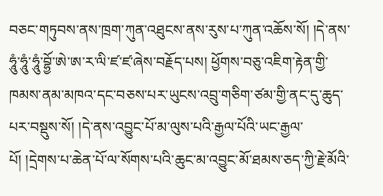བཅང་གཏུབས་ནས་ཁྲག་ཀུན་འཐུངས་ནས་རུས་པ་ཀུན་འཆོས་སོ། །དེ་ནས་ཧཱུཾ་ཧཱུཾ་ཧཱུཾ་བྷྱོ་ཨེ་ཨ་ར་ལི་ཛ་ཛ་ཞེས་བརྗོད་པས། ཕྱོགས་བཅུ་འཇིག་རྟེན་གྱི་ཁམས་ནམ་མཁའ་དང་བཅས་པར་ཡུངས་འབྲུ་གཅིག་ཙམ་གྱི་ནང་དུ་ཆུད་པར་བསྡུས་སོ། །དེ་ནས་འབྱུང་པོ་མ་ལུས་པའི་རྒྱལ་པོའི་ཡང་རྒྱལ་པོ། །དྲེགས་པ་ཆེན་པོ་ལ་སོགས་པའི་ཆུང་མ་འབྱུང་མོ་ཐམས་ཅད་ཀྱི་རྗེ་མོའི་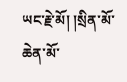ཡང་རྗེ་མོ། །སྲིན་མོ་ཆེན་མོ་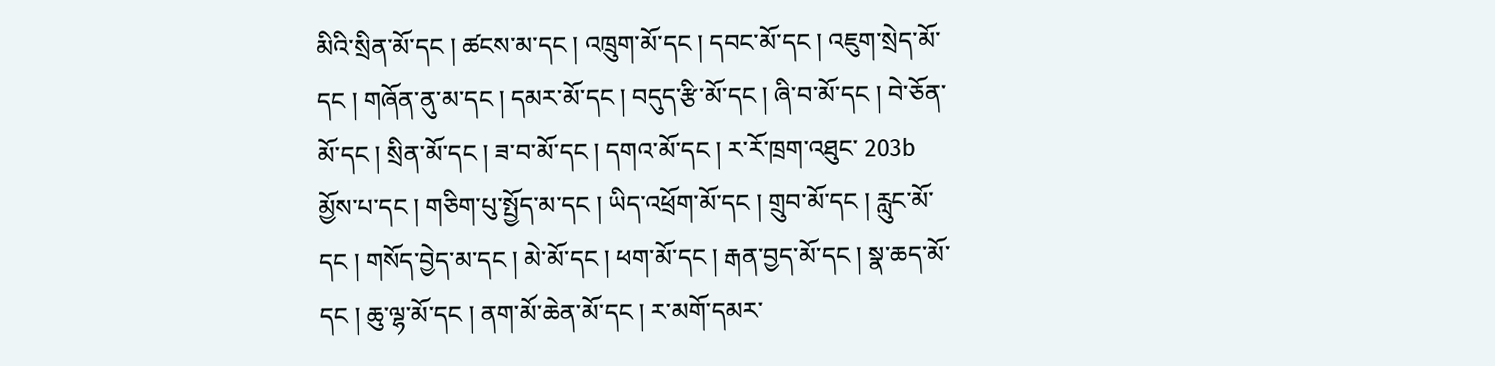མིའི་སྲིན་མོ་དང ། ཚངས་མ་དང ། འཁྲུག་མོ་དང ། དབང་མོ་དང ། འཇུག་སྲེད་མོ་དང ། གཞོན་ནུ་མ་དང ། དམར་མོ་དང ། བདུད་རྩི་མོ་དང ། ཞི་བ་མོ་དང ། བེ་ཅོན་མོ་དང ། སྲིན་མོ་དང ། ཟ་བ་མོ་དང ། དགའ་མོ་དང ། ར་རོ་ཁྲག་འཐུང་ 203b མྱོས་པ་དང ། གཅིག་པུ་སྤྱོད་མ་དང ། ཡིད་འཕྲོག་མོ་དང ། གྲུབ་མོ་དང ། རླུང་མོ་དང ། གསོད་བྱེད་མ་དང ། མེ་མོ་དང ། ཕག་མོ་དང ། རྒན་བྱད་མོ་དང ། སྣ་ཆད་མོ་དང ། ཆུ་ལྷ་མོ་དང ། ནག་མོ་ཆེན་མོ་དང ། ར་མགོ་དམར་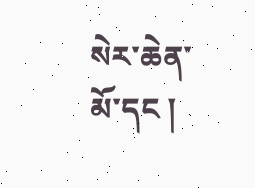སེར་ཆེན་མོ་དང །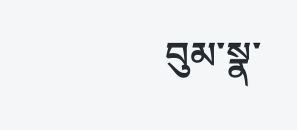བུམ་སྣ་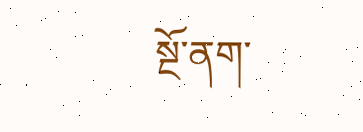སྔོ་ནག་